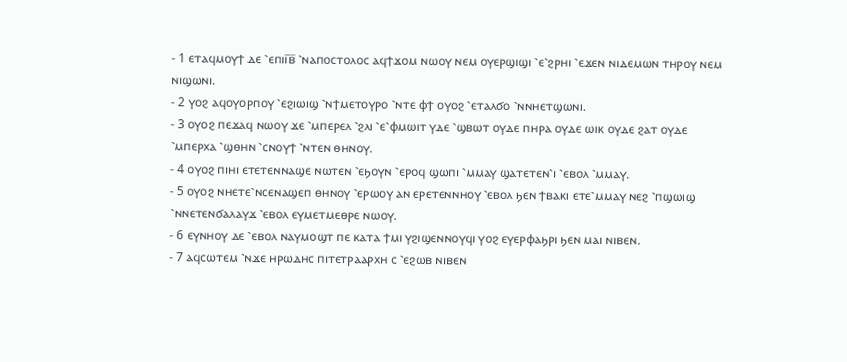- 1 ⲉⲧⲁϥⲙⲟⲩϯ ⲇⲉ ⳿ⲉⲡⲓⲓ̅ⲃ̅ ⳿ⲛⲁⲡⲟⲥⲧⲟⲗⲟⲥ ⲁϥϯϫⲟⲙ ⲛⲱⲟⲩ ⲛⲉⲙ ⲟⲩⲉⲣϣⲓϣⲓ ⳿ⲉ⳿ϩⲣⲏⲓ ⳿ⲉϫⲉⲛ ⲛⲓⲇⲉⲙⲱⲛ ⲧⲏⲣⲟⲩ ⲛⲉⲙ ⲛⲓϣⲱⲛⲓ.
- 2 ⲩⲟϩ ⲁϥⲟⲩⲟⲣⲡⲟⲩ ⳿ⲉϩⲓⲱⲓϣ ⳿ⲛϯⲙⲉⲧⲟⲩⲣⲟ ⳿ⲛⲧⲉ ⲫϯ ⲟⲩⲟϩ ⳿ⲉⲧⲁⲗϭⲟ ⳿ⲛⲛⲏⲉⲧϣⲱⲛⲓ.
- 3 ⲟⲩⲟϩ ⲡⲉϫⲁϥ ⲛⲱⲟⲩ ϫⲉ ⳿ⲙⲡⲉⲣⲉⲗ ⳿ϩⲗⲓ ⳿ⲉ⳿ⲫⲙⲱⲓⲧ ⲩⲇⲉ ⳿ϣⲃⲱⲧ ⲟⲩⲇⲉ ⲡⲏⲣⲁ ⲟⲩⲇⲉ ⲱⲓⲕ ⲟⲩⲇⲉ ϩⲁⲧ ⲟⲩⲇⲉ ⳿ⲙⲡⲉⲣⲭⲁ ⳿ϣⲑⲏⲛ ⳿ⲥⲛⲟⲩϯ ⳿ⲛⲧⲉⲛ ⲑⲏⲛⲟⲩ.
- 4 ⲟⲩⲟϩ ⲡⲓⲏⲓ ⲉⲧⲉⲧⲉⲛⲛⲁϣⲉ ⲛⲱⲧⲉⲛ ⳿ⲉϧⲟⲩⲛ ⳿ⲉⲣⲟϥ ϣⲱⲡⲓ ⳿ⲙⲙⲁⲩ ϣⲁⲧⲉⲧⲉⲛ⳿ⲓ ⳿ⲉⲃⲟⲗ ⳿ⲙⲙⲁⲩ.
- 5 ⲟⲩⲟϩ ⲛⲏⲉⲧⲉ⳿ⲛⲥⲉⲛⲁϣⲉⲡ ⲑⲏⲛⲟⲩ ⳿ⲉⲣⲱⲟⲩ ⲁⲛ ⲉⲣⲉⲧⲉⲛⲛⲏⲟⲩ ⳿ⲉⲃⲟⲗ ϧⲉⲛ ϯⲃⲁⲕⲓ ⲉⲧⲉ⳿ⲙⲙⲁⲩ ⲛⲉϩ ⳿ⲡϣⲱⲓϣ ⳿ⲛⲛⲉⲧⲉⲛϭⲁⲗⲁⲩϫ ⳿ⲉⲃⲟⲗ ⲉⲩⲙⲉⲧⲙⲉⲑⲣⲉ ⲛⲱⲟⲩ.
- 6 ⲉⲩⲛⲏⲟⲩ ⲇⲉ ⳿ⲉⲃⲟⲗ ⲛⲁⲩⲙⲟϣⲧ ⲡⲉ ⲕⲁⲧⲁ ϯⲙⲓ ⲩϩⲓϣⲉⲛⲛⲟⲩϥⲓ ⲩⲟϩ ⲉⲩⲉⲣⲫⲁϧⲣⲓ ϧⲉⲛ ⲙⲁⲓ ⲛⲓⲃⲉⲛ.
- 7 ⲁϥⲥⲱⲧⲉⲙ ⳿ⲛϫⲉ ⲏⲣⲱⲇⲏⲥ ⲡⲓⲧⲉⲧⲣⲁⲁⲣⲭⲏ ⲥ ⳿ⲉϩⲱⲃ ⲛⲓⲃⲉⲛ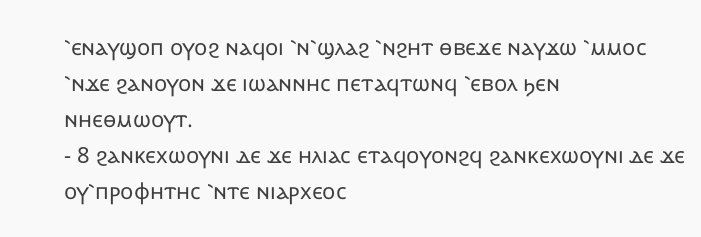⳿ⲉⲛⲁⲩϣⲟⲡ ⲟⲩⲟϩ ⲛⲁϥⲟⲓ ⳿ⲛ⳿ϣⲗⲁϩ ⳿ⲛϩⲏⲧ ⲑⲃⲉϫⲉ ⲛⲁⲩϫⲱ ⳿ⲙⲙⲟⲥ ⳿ⲛϫⲉ ϩⲁⲛⲟⲩⲟⲛ ϫⲉ ⲓⲱⲁⲛⲛⲏⲥ ⲡⲉⲧⲁϥⲧⲱⲛϥ ⳿ⲉⲃⲟⲗ ϧⲉⲛ ⲛⲏⲉⲑⲙⲱⲟⲩⲧ.
- 8 ϩⲁⲛⲕⲉⲭⲱⲟⲩⲛⲓ ⲇⲉ ϫⲉ ⲏⲗⲓⲁⲥ ⲉⲧⲁϥⲟⲩⲟⲛϩϥ ϩⲁⲛⲕⲉⲭⲱⲟⲩⲛⲓ ⲇⲉ ϫⲉ ⲟⲩ⳿ⲡⲣⲟⲫⲏⲧⲏⲥ ⳿ⲛⲧⲉ ⲛⲓⲁⲣⲭⲉⲟⲥ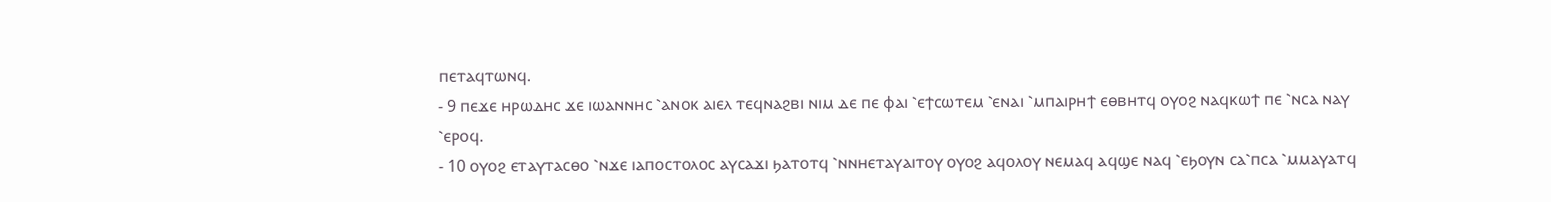ⲡⲉⲧⲁϥⲧⲱⲛϥ.
- 9 ⲡⲉϫⲉ ⲏⲣⲱⲇⲏⲥ ϫⲉ ⲓⲱⲁⲛⲛⲏⲥ ⳿ⲁⲛⲟⲕ ⲁⲓⲉⲗ ⲧⲉϥⲛⲁϩⲃⲓ ⲛⲓⲙ ⲇⲉ ⲡⲉ ⲫⲁⲓ ⳿ⲉϯⲥⲱⲧⲉⲙ ⳿ⲉⲛⲁⲓ ⳿ⲙⲡⲁⲓⲣⲏϯ ⲉⲑⲃⲏⲧϥ ⲟⲩⲟϩ ⲛⲁϥⲕⲱϯ ⲡⲉ ⳿ⲛⲥⲁ ⲛⲁⲩ ⳿ⲉⲣⲟϥ.
- 10 ⲟⲩⲟϩ ⲉⲧⲁⲩⲧⲁⲥⲑⲟ ⳿ⲛϫⲉ ⲓⲁⲡⲟⲥⲧⲟⲗⲟⲥ ⲁⲩⲥⲁϫⲓ ϧⲁⲧⲟⲧϥ ⳿ⲛⲛⲏⲉⲧⲁⲩⲁⲓⲧⲟⲩ ⲟⲩⲟϩ ⲁϥⲟⲗⲟⲩ ⲛⲉⲙⲁϥ ⲁϥϣⲉ ⲛⲁϥ ⳿ⲉϧⲟⲩⲛ ⲥⲁ⳿ⲡⲥⲁ ⳿ⲙⲙⲁⲩⲁⲧϥ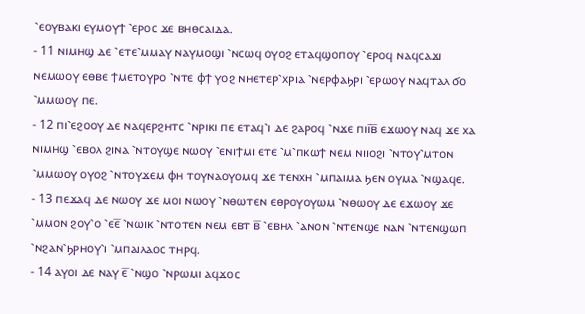⳿ⲉⲟⲩⲃⲁⲕⲓ ⲉⲩⲙⲟⲩϯ ⳿ⲉⲣⲟⲥ ϫⲉ ⲃⲏⲑⲥⲁⲓⲇⲁ.
- 11 ⲛⲓⲙⲏϣ ⲇⲉ ⳿ⲉⲧⲉ⳿ⲙⲙⲁⲩ ⲛⲁⲩⲙⲟϣⲓ ⳿ⲛⲥⲱϥ ⲟⲩⲟϩ ⲉⲧⲁϥϣⲟⲡⲟⲩ ⳿ⲉⲣⲟϥ ⲛⲁϥⲥⲁϫⲓ ⲛⲉⲙⲱⲟⲩ ⲉⲑⲃⲉ ϯⲙⲉⲧⲟⲩⲣⲟ ⳿ⲛⲧⲉ ⲫϯ ⲩⲟϩ ⲛⲏⲉⲧⲉⲣ⳿ⲭⲣⲓⲁ ⳿ⲛⲉⲣⲫⲁϧⲣⲓ ⳿ⲉⲣⲱⲟⲩ ⲛⲁϥⲧⲁⲗ ϭⲟ ⳿ⲙⲙⲱⲟⲩ ⲡⲉ.
- 12 ⲡⲓ⳿ⲉϩⲟⲟⲩ ⲇⲉ ⲛⲁϥⲉⲣϩⲏⲧⲥ ⳿ⲛⲣⲓⲕⲓ ⲡⲉ ⲉⲧⲁϥ⳿ⲓ ⲇⲉ ϩⲁⲣⲟϥ ⳿ⲛϫⲉ ⲡⲓⲓ̅ⲃ̅ ⲉϫⲱⲟⲩ ⲛⲁϥ ϫⲉ ⲭⲁ ⲛⲓⲙⲏϣ ⳿ⲉⲃⲟⲗ ϩⲓⲛⲁ ⳿ⲛⲧⲟⲩϣⲉ ⲛⲱⲟⲩ ⳿ⲉⲛⲓϯⲙⲓ ⲉⲧⲉ ⳿ⲙ⳿ⲡⲕⲱϯ ⲛⲉⲙ ⲛⲓⲓⲟϩⲓ ⳿ⲛⲧⲟⲩ⳿ⲙⲧⲟⲛ ⳿ⲙⲙⲱⲟⲩ ⲟⲩⲟϩ ⳿ⲛⲧⲟⲩϫⲉⲙ ⲫⲏ ⲧⲟⲩⲛⲁⲟⲩⲟⲙϥ ϫⲉ ⲧⲉⲛⲭⲏ ⳿ⲙⲡⲁⲓⲙⲁ ϧⲉⲛ ⲟⲩⲙⲁ ⳿ⲛϣⲁϥⲉ.
- 13 ⲡⲉϫⲁϥ ⲇⲉ ⲛⲱⲟⲩ ϫⲉ ⲙⲟⲓ ⲛⲱⲟⲩ ⳿ⲛⲑⲱⲧⲉⲛ ⲉⲑⲣⲟⲩⲟⲩⲱⲙ ⳿ⲛⲑⲱⲟⲩ ⲇⲉ ⲉϫⲱⲟⲩ ϫⲉ ⳿ⲙⲙⲟⲛ ϩⲟⲩ⳿ⲟ ⳿ⲉⲉ̅ ⳿ⲛⲱⲓⲕ ⳿ⲛⲧⲟⲧⲉⲛ ⲛⲉⲙ ⲉⲃⲧ ⲃ̅ ⳿ⲉⲃⲏⲗ ⳿ⲁⲛⲟⲛ ⳿ⲛⲧⲉⲛϣⲉ ⲛⲁⲛ ⳿ⲛⲧⲉⲛϣⲱⲡ ⳿ⲛϩⲁⲛ⳿ϧⲣⲏⲟⲩ⳿ⲓ ⳿ⲙⲡⲁⲓⲗⲁⲟⲥ ⲧⲏⲣϥ.
- 14 ⲁⲩⲟⲓ ⲇⲉ ⲛⲁⲩ ⲉ̅ ⳿ⲛϣⲟ ⳿ⲛⲣⲱⲙⲓ ⲁϥϫⲟⲥ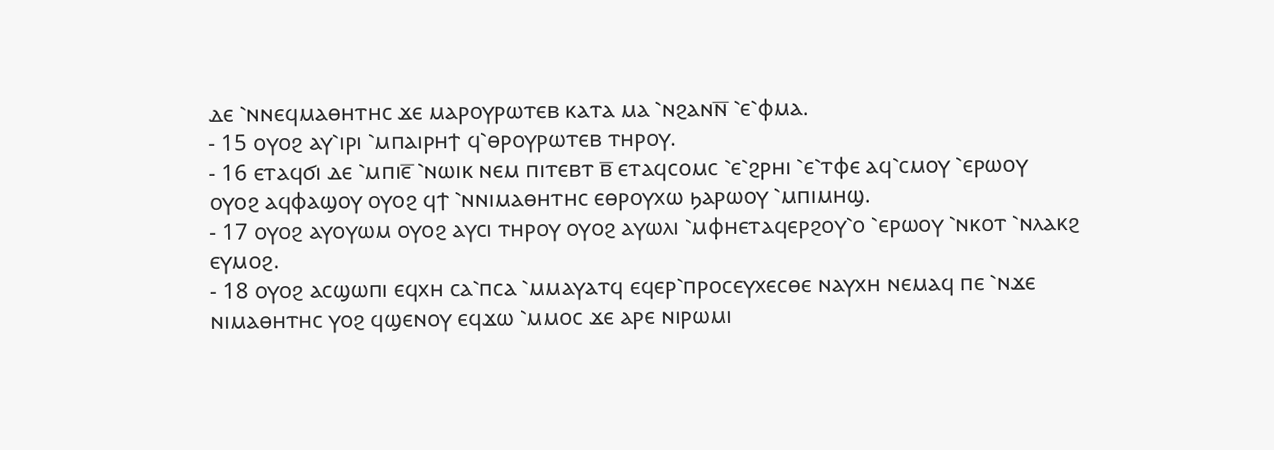ⲇⲉ ⳿ⲛⲛⲉϥⲙⲁⲑⲏⲧⲏⲥ ϫⲉ ⲙⲁⲣⲟⲩⲣⲱⲧⲉⲃ ⲕⲁⲧⲁ ⲙⲁ ⳿ⲛϩⲁⲛⲛ̅ ⳿ⲉ⳿ⲫⲙⲁ.
- 15 ⲟⲩⲟϩ ⲁⲩ⳿ⲓⲣⲓ ⳿ⲙⲡⲁⲓⲣⲏϯ ϥ⳿ⲑⲣⲟⲩⲣⲱⲧⲉⲃ ⲧⲏⲣⲟⲩ.
- 16 ⲉⲧⲁϥϭⲓ ⲇⲉ ⳿ⲙⲡⲓⲉ̅ ⳿ⲛⲱⲓⲕ ⲛⲉⲙ ⲡⲓⲧⲉⲃⲧ ⲃ̅ ⲉⲧⲁϥⲥⲟⲙⲥ ⳿ⲉ⳿ϩⲣⲏⲓ ⳿ⲉ⳿ⲧⲫⲉ ⲁϥ⳿ⲥⲙⲟⲩ ⳿ⲉⲣⲱⲟⲩ ⲟⲩⲟϩ ⲁϥⲫⲁϣⲟⲩ ⲟⲩⲟϩ ϥϯ ⳿ⲛⲛⲓⲙⲁⲑⲏⲧⲏⲥ ⲉⲑⲣⲟⲩⲭⲱ ϧⲁⲣⲱⲟⲩ ⳿ⲙⲡⲓⲙⲏϣ.
- 17 ⲟⲩⲟϩ ⲁⲩⲟⲩⲱⲙ ⲟⲩⲟϩ ⲁⲩⲥⲓ ⲧⲏⲣⲟⲩ ⲟⲩⲟϩ ⲁⲩⲱⲗⲓ ⳿ⲙⲫⲏⲉⲧⲁϥⲉⲣϩⲟⲩ⳿ⲟ ⳿ⲉⲣⲱⲟⲩ ⳿ⲛⲕⲟⲧ ⳿ⲛⲗⲁⲕϩ ⲉⲩⲙⲟϩ.
- 18 ⲟⲩⲟϩ ⲁⲥϣⲱⲡⲓ ⲉϥⲭⲏ ⲥⲁ⳿ⲡⲥⲁ ⳿ⲙⲙⲁⲩⲁⲧϥ ⲉϥⲉⲣ⳿ⲡⲣⲟⲥⲉⲩⲭⲉⲥⲑⲉ ⲛⲁⲩⲭⲏ ⲛⲉⲙⲁϥ ⲡⲉ ⳿ⲛϫⲉ ⲛⲓⲙⲁⲑⲏⲧⲏⲥ ⲩⲟϩ ϥϣⲉⲛⲟⲩ ⲉϥϫⲱ ⳿ⲙⲙⲟⲥ ϫⲉ ⲁⲣⲉ ⲛⲓⲣⲱⲙⲓ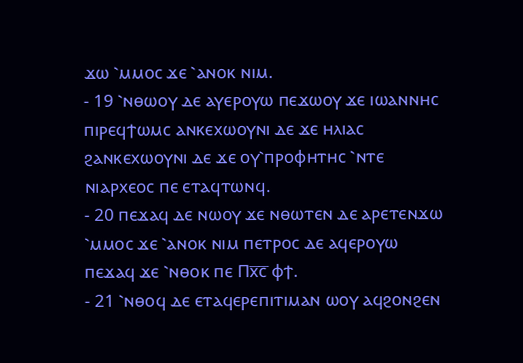ϫⲱ ⳿ⲙⲙⲟⲥ ϫⲉ ⳿ⲁⲛⲟⲕ ⲛⲓⲙ.
- 19 ⳿ⲛⲑⲱⲟⲩ ⲇⲉ ⲁⲩⲉⲣⲟⲩⲱ ⲡⲉϫⲱⲟⲩ ϫⲉ ⲓⲱⲁⲛⲛⲏⲥ ⲡⲓⲣⲉϥϯⲱⲙⲥ ⲁⲛⲕⲉⲭⲱⲟⲩⲛⲓ ⲇⲉ ϫⲉ ⲏⲗⲓⲁⲥ ϩⲁⲛⲕⲉⲭⲱⲟⲩⲛⲓ ⲇⲉ ϫⲉ ⲟⲩ⳿ⲡⲣⲟⲫⲏⲧⲏⲥ ⳿ⲛⲧⲉ ⲛⲓⲁⲣⲭⲉⲟⲥ ⲡⲉ ⲉⲧⲁϥⲧⲱⲛϥ.
- 20 ⲡⲉϫⲁϥ ⲇⲉ ⲛⲱⲟⲩ ϫⲉ ⲛⲑⲱⲧⲉⲛ ⲇⲉ ⲁⲣⲉⲧⲉⲛϫⲱ ⳿ⲙⲙⲟⲥ ϫⲉ ⳿ⲁⲛⲟⲕ ⲛⲓⲙ ⲡⲉⲧⲣⲟⲥ ⲇⲉ ⲁϥⲉⲣⲟⲩⲱ ⲡⲉϫⲁϥ ϫⲉ ⳿ⲛⲑⲟⲕ ⲡⲉ Ⲡⲭ̅ⲥ̅ ⲫϯ.
- 21 ⳿ⲛⲑⲟϥ ⲇⲉ ⲉⲧⲁϥⲉⲣⲉⲡⲓⲧⲓⲙⲁⲛ ⲱⲟⲩ ⲁϥϩⲟⲛϩⲉⲛ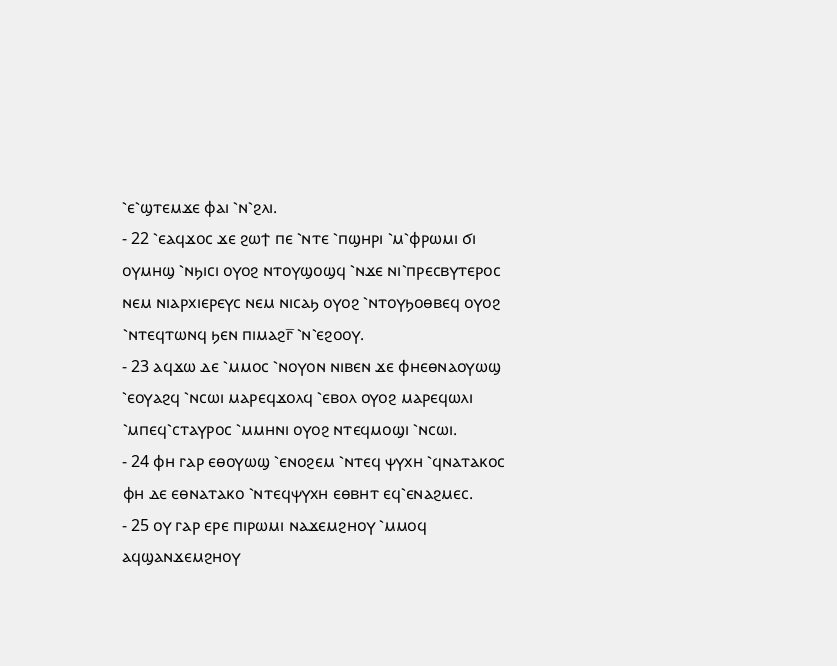⳿ⲉ⳿ϣⲧⲉⲙϫⲉ ⲫⲁⲓ ⳿ⲛ⳿ϩⲗⲓ.
- 22 ⳿ⲉⲁϥϫⲟⲥ ϫⲉ ϩⲱϯ ⲡⲉ ⳿ⲛⲧⲉ ⳿ⲡϣⲏⲣⲓ ⳿ⲙ⳿ⲫⲣⲱⲙⲓ ϭⲓ ⲟⲩⲙⲏϣ ⳿ⲛϧⲓⲥⲓ ⲟⲩⲟϩ ⲛⲧⲟⲩϣⲟϣϥ ⳿ⲛϫⲉ ⲛⲓ⳿ⲡⲣⲉⲥⲃⲩⲧⲉⲣⲟⲥ ⲛⲉⲙ ⲛⲓⲁⲣⲭⲓⲉⲣⲉⲩⲥ ⲛⲉⲙ ⲛⲓⲥⲁϧ ⲟⲩⲟϩ ⳿ⲛⲧⲟⲩϧⲟⲑⲃⲉϥ ⲟⲩⲟϩ ⳿ⲛⲧⲉϥⲧⲱⲛϥ ϧⲉⲛ ⲡⲓⲙⲁϩⲅ̅ ⳿ⲛ⳿ⲉϩⲟⲟⲩ.
- 23 ⲁϥϫⲱ ⲇⲉ ⳿ⲙⲙⲟⲥ ⳿ⲛⲟⲩⲟⲛ ⲛⲓⲃⲉⲛ ϫⲉ ⲫⲏⲉⲑⲛⲁⲟⲩⲱϣ ⳿ⲉⲟⲩⲁϩϥ ⳿ⲛⲥⲱⲓ ⲙⲁⲣⲉϥϫⲟⲗϥ ⳿ⲉⲃⲟⲗ ⲟⲩⲟϩ ⲙⲁⲣⲉϥⲱⲗⲓ ⳿ⲙⲡⲉϥ⳿ⲥⲧⲁⲩⲣⲟⲥ ⳿ⲙⲙⲏⲛⲓ ⲟⲩⲟϩ ⲛⲧⲉϥⲙⲟϣⲓ ⳿ⲛⲥⲱⲓ.
- 24 ⲫⲏ ⲅⲁⲣ ⲉⲑⲟⲩⲱϣ ⳿ⲉⲛⲟϩⲉⲙ ⳿ⲛⲧⲉϥ ⲯⲩⲭⲏ ⳿ϥⲛⲁⲧⲁⲕⲟⲥ ⲫⲏ ⲇⲉ ⲉⲑⲛⲁⲧⲁⲕⲟ ⳿ⲛⲧⲉϥⲯⲩⲭⲏ ⲉⲑⲃⲏⲧ ⲉϥ⳿ⲉⲛⲁϩⲙⲉⲥ.
- 25 ⲟⲩ ⲅⲁⲣ ⲉⲣⲉ ⲡⲓⲣⲱⲙⲓ ⲛⲁϫⲉⲙϩⲏⲟⲩ ⳿ⲙⲙⲟϥ ⲁϥϣⲁⲛϫⲉⲙϩⲏⲟⲩ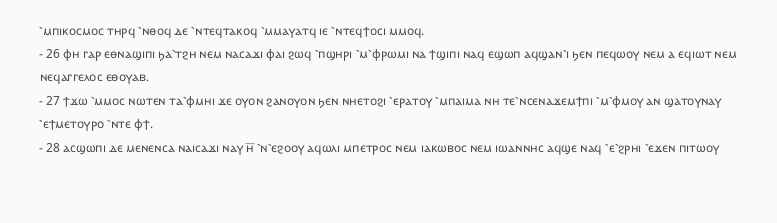⳿ⲙⲡⲓⲕⲟⲥⲙⲟⲥ ⲧⲏⲣϥ ⳿ⲛⲑⲟϥ ⲇⲉ ⳿ⲛⲧⲉϥⲧⲁⲕⲟϥ ⳿ⲙⲙⲁⲩⲁⲧϥ ⲓⲉ ⳿ⲛⲧⲉϥϯⲟⲥⲓ ⲙⲙⲟϥ.
- 26 ⲫⲏ ⲅⲁⲣ ⲉⲑⲛⲁϣⲓⲡⲓ ϧⲁ⳿ⲧϩⲏ ⲛⲉⲙ ⲛⲁⲥⲁϫⲓ ⲫⲁⲓ ϩⲱϥ ⳿ⲡϣⲏⲣⲓ ⳿ⲙ⳿ⲫⲣⲱⲙⲓ ⲛⲁ ϯϣⲓⲡⲓ ⲛⲁϥ ⲉϣⲱⲡ ⲁϥϣⲁⲛ⳿ⲓ ϧⲉⲛ ⲡⲉϥⲱⲟⲩ ⲛⲉⲙ ⲁ ⲉϥⲓⲱⲧ ⲛⲉⲙ ⲛⲉϥⲁⲅⲅⲉⲗⲟⲥ ⲉⲑⲟⲩⲁⲃ.
- 27 ϯϫⲱ ⳿ⲙⲙⲟⲥ ⲛⲱⲧⲉⲛ ⲧⲁ⳿ⲫⲙⲏⲓ ϫⲉ ⲟⲩⲟⲛ ϩⲁⲛⲟⲩⲟⲛ ϧⲉⲛ ⲛⲏⲉⲧⲟϩⲓ ⳿ⲉⲣⲁⲧⲟⲩ ⳿ⲙⲡⲁⲓⲙⲁ ⲛⲏ ⲧⲉ⳿ⲛⲥⲉⲛⲁϫⲉⲙϯⲡⲓ ⳿ⲙ⳿ⲫⲙⲟⲩ ⲁⲛ ϣⲁⲧⲟⲩⲛⲁⲩ ⳿ⲉϯⲙⲉⲧⲟⲩⲣⲟ ⳿ⲛⲧⲉ ⲫϯ.
- 28 ⲁⲥϣⲱⲡⲓ ⲇⲉ ⲙⲉⲛⲉⲛⲥⲁ ⲛⲁⲓⲥⲁϫⲓ ⲛⲁⲩ ⲏ̅ ⳿ⲛ⳿ⲉϩⲟⲟⲩ ⲁϥⲱⲗⲓ ⲙⲡⲉⲧⲣⲟⲥ ⲛⲉⲙ ⲓⲁⲕⲱⲃⲟⲥ ⲛⲉⲙ ⲓⲱⲁⲛⲛⲏⲥ ⲁϥϣⲉ ⲛⲁϥ ⳿ⲉ⳿ϩⲣⲏⲓ ⳿ⲉϫⲉⲛ ⲡⲓⲧⲱⲟⲩ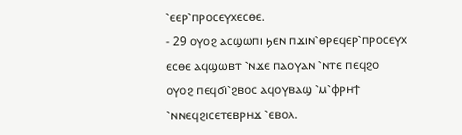⳿ⲉⲉⲣ⳿ⲡⲣⲟⲥⲉⲩⲭⲉⲥⲑⲉ.
- 29 ⲟⲩⲟϩ ⲁⲥϣⲱⲡⲓ ϧⲉⲛ ⲡϫⲓⲛ⳿ⲑⲣⲉϥⲉⲣ⳿ⲡⲣⲟⲥⲉⲩⲭ ⲉⲥⲑⲉ ⲁϥϣⲱⲃⲧ ⳿ⲛϫⲉ ⲡⲁⲟⲩⲁⲛ ⳿ⲛⲧⲉ ⲡⲉϥϩⲟ ⲟⲩⲟϩ ⲡⲉϥϭⲓ⳿ϩⲃⲟⲥ ⲁϥⲟⲩⲃⲁϣ ⳿ⲙ⳿ⲫⲣⲏϯ ⳿ⲛⲛⲉϥϩⲓⲥⲉⲧⲉⲃⲣⲏϫ ⳿ⲉⲃⲟⲗ.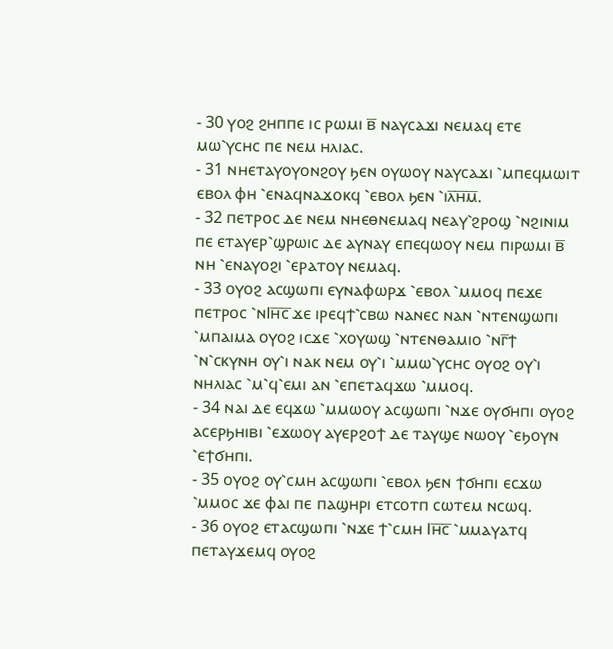- 30 ⲩⲟϩ ϩⲏⲡⲡⲉ ⲓⲥ ⲣⲱⲙⲓ ⲃ̅ ⲛⲁⲩⲥⲁϫⲓ ⲛⲉⲙⲁϥ ⲉⲧⲉ ⲙⲱ⳿ⲩⲥⲏⲥ ⲡⲉ ⲛⲉⲙ ⲏⲗⲓⲁⲥ.
- 31 ⲛⲏⲉⲧⲁⲩⲟⲩⲟⲛϩⲟⲩ ϧⲉⲛ ⲟⲩⲱⲟⲩ ⲛⲁⲩⲥⲁϫⲓ ⳿ⲙⲡⲉϥⲙⲱⲓⲧ ⲉⲃⲟⲗ ⲫⲏ ⳿ⲉⲛⲁϥⲛⲁϫⲟⲕϥ ⳿ⲉⲃⲟⲗ ϧⲉⲛ ⳿ⲓⲗ̅ⲏ̅ⲙ̅.
- 32 ⲡⲉⲧⲣⲟⲥ ⲇⲉ ⲛⲉⲙ ⲛⲏⲉⲑⲛⲉⲙⲁϥ ⲛⲉⲁⲩ⳿ϩⲣⲟϣ ⳿ⲛϩⲓⲛⲓⲙ ⲡⲉ ⲉⲧⲁⲩⲉⲣ⳿ϣⲣⲱⲓⲥ ⲇⲉ ⲁⲩⲛⲁⲩ ⲉⲡⲉϥⲱⲟⲩ ⲛⲉⲙ ⲡⲓⲣⲱⲙⲓ ⲃ̅ ⲛⲏ ⳿ⲉⲛⲁⲩⲟϩⲓ ⳿ⲉⲣⲁⲧⲟⲩ ⲛⲉⲙⲁϥ.
- 33 ⲟⲩⲟϩ ⲁⲥϣⲱⲡⲓ ⲉⲩⲛⲁⲫⲱⲣϫ ⳿ⲉⲃⲟⲗ ⳿ⲙⲙⲟϥ ⲡⲉϫⲉ ⲡⲉⲧⲣⲟⲥ ⳿ⲛⲒⲏ̅ⲥ̅ ϫⲉ ⲓⲣⲉϥϯ⳿ⲥⲃⲱ ⲛⲁⲛⲉⲥ ⲛⲁⲛ ⳿ⲛⲧⲉⲛϣⲱⲡⲓ ⳿ⲙⲡⲁⲓⲙⲁ ⲟⲩⲟϩ ⲓⲥϫⲉ ⳿ⲭⲟⲩⲱϣ ⳿ⲛⲧⲉⲛⲑⲁⲙⲓⲟ ⳿ⲛⲅ̅ϯ ⳿ⲛ⳿ⲥⲕⲩⲛⲏ ⲟⲩ⳿ⲓ ⲛⲁⲕ ⲛⲉⲙ ⲟⲩ⳿ⲓ ⳿ⲙⲙⲱ⳿ⲩⲥⲏⲥ ⲟⲩⲟϩ ⲟⲩ⳿ⲓ ⲛⲏⲗⲓⲁⲥ ⳿ⲙ⳿ϥ⳿ⲉⲙⲓ ⲁⲛ ⳿ⲉⲡⲉⲧⲁϥϫⲱ ⳿ⲙⲙⲟϥ.
- 34 ⲛⲁⲓ ⲇⲉ ⲉϥϫⲱ ⳿ⲙⲙⲱⲟⲩ ⲁⲥϣⲱⲡⲓ ⳿ⲛϫⲉ ⲟⲩϭⲏⲡⲓ ⲟⲩⲟϩ ⲁⲥⲉⲣϧⲏⲓⲃⲓ ⳿ⲉϫⲱⲟⲩ ⲁⲩⲉⲣϩⲟϯ ⲇⲉ ⲧⲁⲩϣⲉ ⲛⲱⲟⲩ ⳿ⲉϧⲟⲩⲛ ⳿ⲉϯϭⲏⲡⲓ.
- 35 ⲟⲩⲟϩ ⲟⲩ⳿ⲥⲙⲏ ⲁⲥϣⲱⲡⲓ ⳿ⲉⲃⲟⲗ ϧⲉⲛ ϯϭⲏⲡⲓ ⲉⲥϫⲱ ⳿ⲙⲙⲟⲥ ϫⲉ ⲫⲁⲓ ⲡⲉ ⲡⲁϣⲏⲣⲓ ⲉⲧⲥⲟⲧⲡ ⲥⲱⲧⲉⲙ ⲛⲥⲱϥ.
- 36 ⲟⲩⲟϩ ⲉⲧⲁⲥϣⲱⲡⲓ ⳿ⲛϫⲉ ϯ⳿ⲥⲙⲏ Ⲓⲏ̅ⲥ̅ ⳿ⲙⲙⲁⲩⲁⲧϥ ⲡⲉⲧⲁⲩϫⲉⲙϥ ⲟⲩⲟϩ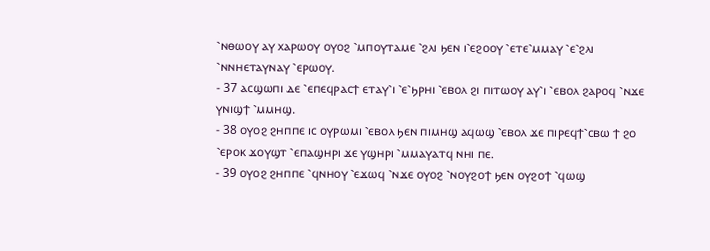⳿ⲛⲑⲱⲟⲩ ⲁⲩ ⲭⲁⲣⲱⲟⲩ ⲟⲩⲟϩ ⳿ⲙⲡⲟⲩⲧⲁⲙⲉ ⳿ϩⲗⲓ ϧⲉⲛ ⲓ⳿ⲉϩⲟⲟⲩ ⳿ⲉⲧⲉ⳿ⲙⲙⲁⲩ ⳿ⲉ⳿ϩⲗⲓ ⳿ⲛⲛⲏⲉⲧⲁⲩⲛⲁⲩ ⳿ⲉⲣⲱⲟⲩ.
- 37 ⲁⲥϣⲱⲡⲓ ⲇⲉ ⳿ⲉⲡⲉϥⲣⲁⲥϯ ⲉⲧⲁⲩ⳿ⲓ ⳿ⲉ⳿ϧⲣⲏⲓ ⳿ⲉⲃⲟⲗ ϩⲓ ⲡⲓⲧⲱⲟⲩ ⲁⲩ⳿ⲓ ⳿ⲉⲃⲟⲗ ϩⲁⲣⲟϥ ⳿ⲛϫⲉ ⲩⲛⲓϣϯ ⳿ⲙⲙⲏϣ.
- 38 ⲟⲩⲟϩ ϩⲏⲡⲡⲉ ⲓⲥ ⲟⲩⲣⲱⲙⲓ ⳿ⲉⲃⲟⲗ ϧⲉⲛ ⲡⲓⲙⲏϣ ⲁϥⲱϣ ⳿ⲉⲃⲟⲗ ϫⲉ ⲡⲓⲣⲉϥϯ⳿ⲥⲃⲱ ϯ ϩⲟ ⳿ⲉⲣⲟⲕ ϫⲟⲩϣⲧ ⳿ⲉⲡⲁϣⲏⲣⲓ ϫⲉ ⲩϣⲏⲣⲓ ⳿ⲙⲙⲁⲩⲁⲧϥ ⲛⲏⲓ ⲡⲉ.
- 39 ⲟⲩⲟϩ ϩⲏⲡⲡⲉ ⳿ϥⲛⲏⲟⲩ ⳿ⲉϫⲱϥ ⳿ⲛϫⲉ ⲟⲩⲟϩ ⳿ⲛⲟⲩϩⲟϯ ϧⲉⲛ ⲟⲩϩⲟϯ ⳿ϥⲱϣ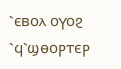⳿ⲉⲃⲟⲗ ⲟⲩⲟϩ ⳿ϥ⳿ϣⲑⲟⲣⲧⲉⲣ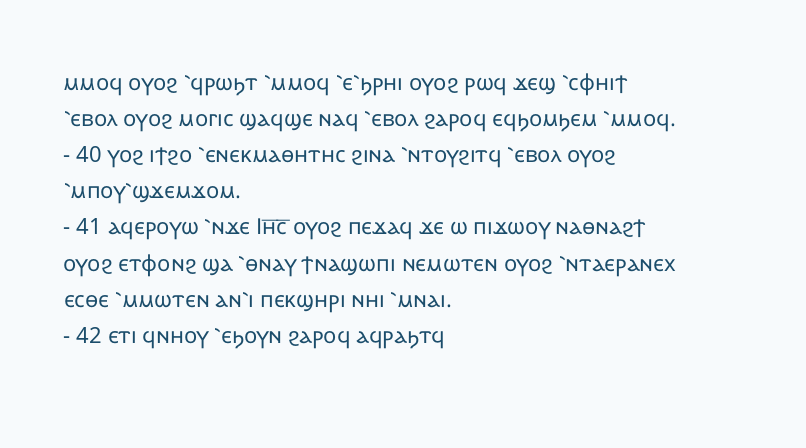ⲙⲙⲟϥ ⲟⲩⲟϩ ⳿ϥⲣⲱϧⲧ ⳿ⲙⲙⲟϥ ⳿ⲉ⳿ϧⲣⲏⲓ ⲟⲩⲟϩ ⲣⲱϥ ϫⲉϣ ⳿ⲥⲫⲏⲓϯ ⳿ⲉⲃⲟⲗ ⲟⲩⲟϩ ⲙⲟⲅⲓⲥ ϣⲁϥϣⲉ ⲛⲁϥ ⳿ⲉⲃⲟⲗ ϩⲁⲣⲟϥ ⲉϥϧⲟⲙϧⲉⲙ ⳿ⲙⲙⲟϥ.
- 40 ⲩⲟϩ ⲓϯϩⲟ ⳿ⲉⲛⲉⲕⲙⲁⲑⲏⲧⲏⲥ ϩⲓⲛⲁ ⳿ⲛⲧⲟⲩϩⲓⲧϥ ⳿ⲉⲃⲟⲗ ⲟⲩⲟϩ ⳿ⲙⲡⲟⲩ⳿ϣϫⲉⲙϫⲟⲙ.
- 41 ⲁϥⲉⲣⲟⲩⲱ ⳿ⲛϫⲉ Ⲓⲏ̅ⲥ̅ ⲟⲩⲟϩ ⲡⲉϫⲁϥ ϫⲉ ⲱ ⲡⲓϫⲱⲟⲩ ⲛⲁⲑⲛⲁϩϯ ⲟⲩⲟϩ ⲉⲧⲫⲟⲛϩ ϣⲁ ⳿ⲑⲛⲁⲩ ϯⲛⲁϣⲱⲡⲓ ⲛⲉⲙⲱⲧⲉⲛ ⲟⲩⲟϩ ⳿ⲛⲧⲁⲉⲣⲁⲛⲉⲭ ⲉⲥⲑⲉ ⳿ⲙⲙⲱⲧⲉⲛ ⲁⲛ⳿ⲓ ⲡⲉⲕϣⲏⲣⲓ ⲛⲏⲓ ⳿ⲙⲛⲁⲓ.
- 42 ⲉⲧⲓ ϥⲛⲏⲟⲩ ⳿ⲉϧⲟⲩⲛ ϩⲁⲣⲟϥ ⲁϥⲣⲁϧⲧϥ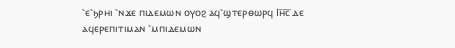⳿ⲉ⳿ϧⲣⲏⲓ ⳿ⲛϫⲉ ⲡⲓⲇⲉⲙⲱⲛ ⲟⲩⲟϩ ⲁϥ⳿ϣⲧⲉⲣⲑⲱⲣϥ Ⲓⲏ̅ⲥ̅ ⲇⲉ ⲁϥⲉⲣⲉⲡⲓⲧⲓⲙⲁⲛ ⳿ⲙⲡⲓⲇⲉⲙⲱⲛ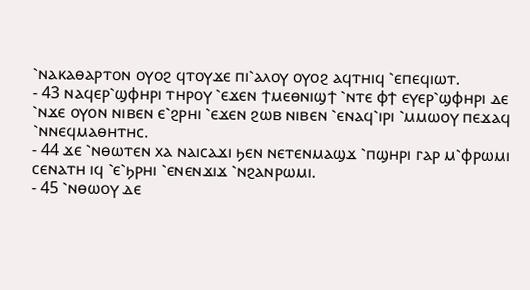⳿ⲛⲁⲕⲁⲑⲁⲣⲧⲟⲛ ⲟⲩⲟϩ ϥⲧⲟⲩϫⲉ ⲡⲓ⳿ⲁⲗⲟⲩ ⲟⲩⲟϩ ⲁϥⲧⲏⲓϥ ⳿ⲉⲡⲉϥⲓⲱⲧ.
- 43 ⲛⲁϥⲉⲣ⳿ϣⲫⲏⲣⲓ ⲧⲏⲣⲟⲩ ⳿ⲉϫⲉⲛ ϯⲙⲉⲑⲛⲓϣϯ ⳿ⲛⲧⲉ ⲫϯ ⲉⲩⲉⲣ⳿ϣⲫⲏⲣⲓ ⲇⲉ ⳿ⲛϫⲉ ⲟⲩⲟⲛ ⲛⲓⲃⲉⲛ ⲉ⳿ϩⲣⲏⲓ ⳿ⲉϫⲉⲛ ϩⲱⲃ ⲛⲓⲃⲉⲛ ⳿ⲉⲛⲁϥ⳿ⲓⲣⲓ ⳿ⲙⲙⲱⲟⲩ ⲡⲉϫⲁϥ ⳿ⲛⲛⲉϥⲙⲁⲑⲏⲧⲏⲥ.
- 44 ϫⲉ ⳿ⲛⲑⲱⲧⲉⲛ ⲭⲁ ⲛⲁⲓⲥⲁϫⲓ ϧⲉⲛ ⲛⲉⲧⲉⲛⲙⲁϣϫ ⳿ⲡϣⲏⲣⲓ ⲅⲁⲣ ⲙ⳿ⲫⲣⲱⲙⲓ ⲥⲉⲛⲁⲧⲏ ⲓϥ ⳿ⲉ⳿ϧⲣⲏⲓ ⳿ⲉⲛⲉⲛϫⲓϫ ⳿ⲛϩⲁⲛⲣⲱⲙⲓ.
- 45 ⳿ⲛⲑⲱⲟⲩ ⲇⲉ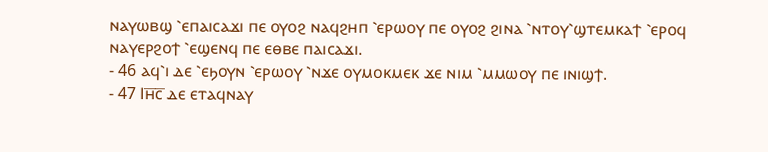ⲛⲁⲩⲱⲃϣ ⳿ⲉⲡⲁⲓⲥⲁϫⲓ ⲡⲉ ⲟⲩⲟϩ ⲛⲁϥϩⲏⲡ ⳿ⲉⲣⲱⲟⲩ ⲡⲉ ⲟⲩⲟϩ ϩⲓⲛⲁ ⳿ⲛⲧⲟⲩ⳿ϣⲧⲉⲙⲕⲁϯ ⳿ⲉⲣⲟϥ ⲛⲁⲩⲉⲣϩⲟϯ ⳿ⲉϣⲉⲛϥ ⲡⲉ ⲉⲑⲃⲉ ⲡⲁⲓⲥⲁϫⲓ.
- 46 ⲁϥ⳿ⲓ ⲇⲉ ⳿ⲉϧⲟⲩⲛ ⳿ⲉⲣⲱⲟⲩ ⳿ⲛϫⲉ ⲟⲩⲙⲟⲕⲙⲉⲕ ϫⲉ ⲛⲓⲙ ⳿ⲙⲙⲱⲟⲩ ⲡⲉ ⲓⲛⲓϣϯ.
- 47 Ⲓⲏ̅ⲥ̅ ⲇⲉ ⲉⲧⲁϥⲛⲁⲩ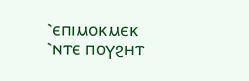⳿ⲉⲡⲓⲙⲟⲕⲙⲉⲕ ⳿ⲛⲧⲉ ⲡⲟⲩϩⲏⲧ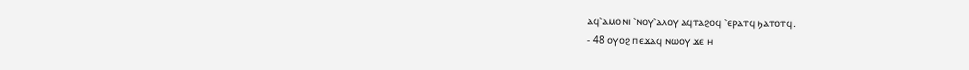ⲁϥ⳿ⲁⲙⲟⲛⲓ ⳿ⲛⲟⲩ⳿ⲁⲗⲟⲩ ⲁϥⲧⲁϩⲟϥ ⳿ⲉⲣⲁⲧϥ ϧⲁⲧⲟⲧϥ.
- 48 ⲟⲩⲟϩ ⲡⲉϫⲁϥ ⲛⲱⲟⲩ ϫⲉ ⲏ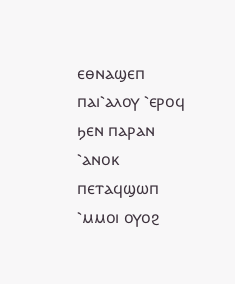ⲉⲑⲛⲁϣⲉⲡ ⲡⲁⲓ⳿ⲁⲗⲟⲩ ⳿ⲉⲣⲟϥ ϧⲉⲛ ⲡⲁⲣⲁⲛ ⳿ⲁⲛⲟⲕ ⲡⲉⲧⲁϥϣⲱⲡ ⳿ⲙⲙⲟⲓ ⲟⲩⲟϩ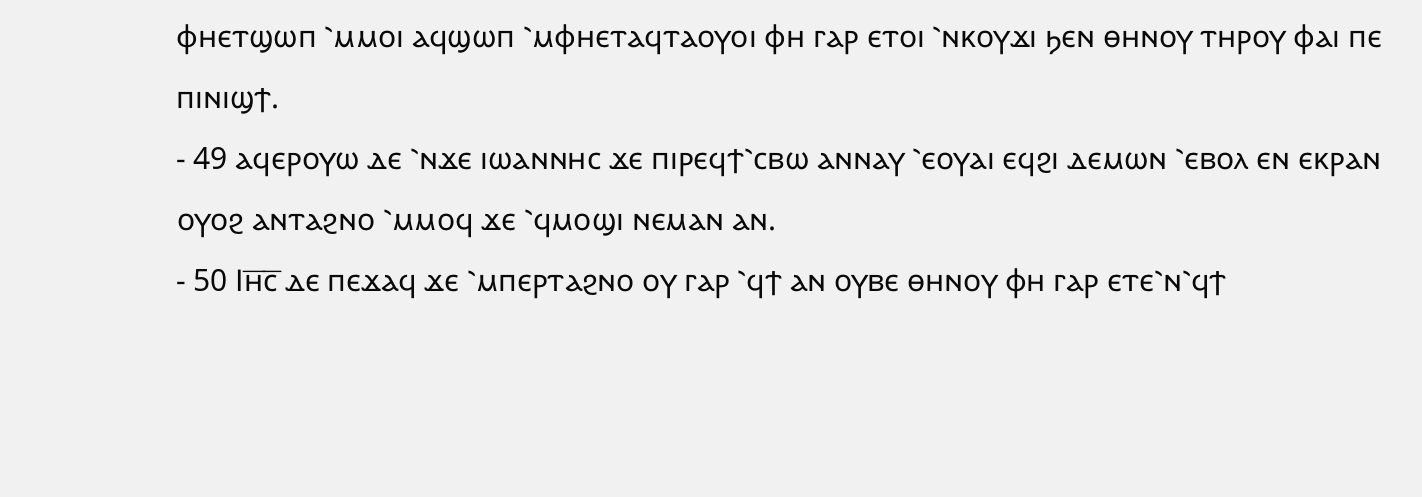ⲫⲏⲉⲧϣⲱⲡ ⳿ⲙⲙⲟⲓ ⲁϥϣⲱⲡ ⳿ⲙⲫⲏⲉⲧⲁϥⲧⲁⲟⲩⲟⲓ ⲫⲏ ⲅⲁⲣ ⲉⲧⲟⲓ ⳿ⲛⲕⲟⲩϫⲓ ϧⲉⲛ ⲑⲏⲛⲟⲩ ⲧⲏⲣⲟⲩ ⲫⲁⲓ ⲡⲉ ⲡⲓⲛⲓϣϯ.
- 49 ⲁϥⲉⲣⲟⲩⲱ ⲇⲉ ⳿ⲛϫⲉ ⲓⲱⲁⲛⲛⲏⲥ ϫⲉ ⲡⲓⲣⲉϥϯ⳿ⲥⲃⲱ ⲁⲛⲛⲁⲩ ⳿ⲉⲟⲩⲁⲓ ⲉϥϩⲓ ⲇⲉⲙⲱⲛ ⳿ⲉⲃⲟⲗ ⲉⲛ ⲉⲕⲣⲁⲛ ⲟⲩⲟϩ ⲁⲛⲧⲁϩⲛⲟ ⳿ⲙⲙⲟϥ ϫⲉ ⳿ϥⲙⲟϣⲓ ⲛⲉⲙⲁⲛ ⲁⲛ.
- 50 Ⲓⲏ̅ⲥ̅ ⲇⲉ ⲡⲉϫⲁϥ ϫⲉ ⳿ⲙⲡⲉⲣⲧⲁϩⲛⲟ ⲟⲩ ⲅⲁⲣ ⳿ϥϯ ⲁⲛ ⲟⲩⲃⲉ ⲑⲏⲛⲟⲩ ⲫⲏ ⲅⲁⲣ ⲉⲧⲉ⳿ⲛ⳿ϥϯ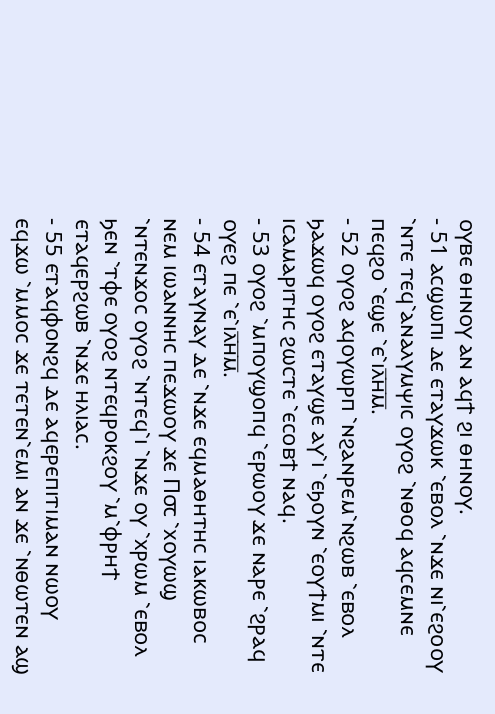ⲟⲩⲃⲉ ⲑⲏⲛⲟⲩ ⲁⲛ ⲁϥϯ ϩⲓ ⲑⲏⲛⲟⲩ.
- 51 ⲁⲥϣⲱⲡⲓ ⲇⲉ ⲉⲧⲁⲩϫⲱⲕ ⳿ⲉⲃⲟⲗ ⳿ⲛϫⲉ ⲛⲓ⳿ⲉϩⲟⲟⲩ ⳿ⲛⲧⲉ ⲧⲉϥ⳿ⲁⲛⲁⲗⲩⲙⲯⲓⲥ ⲟⲩⲟϩ ⳿ⲛⲑⲟϥ ⲁϥⲥⲉⲙⲛⲉ ⲡⲉϥϩⲟ ⳿ⲉϣⲉ ⳿ⲉ⳿ⲓⲗ̅ⲏ̅ⲙ̅.
- 52 ⲟⲩⲟϩ ⲁϥⲟⲩⲱⲣⲡ ⳿ⲛϩⲁⲛⲣⲉⲙ⳿ⲛϩⲱⲃ ⳿ⲉⲃⲟⲗ ϧⲁϫⲱϥ ⲟⲩⲟϩ ⲉⲧⲁⲩϣⲉ ⲁⲩ⳿ⲓ ⳿ⲉϧⲟⲩⲛ ⳿ⲉⲟⲩϯⲙⲓ ⳿ⲛⲧⲉ ⲓⲥⲁⲙⲁⲣⲓⲧⲏⲥ ϩⲱⲥⲧⲉ ⳿ⲉⲥⲟⲃϯ ⲛⲁϥ.
- 53 ⲟⲩⲟϩ ⳿ⲙⲡⲟⲩϣⲟⲡϥ ⳿ⲉⲣⲱⲟⲩ ϫⲉ ⲛⲁⲣⲉ ⳿ϩⲣⲁϥ ⲟⲩⲉϩ ⲡⲉ ⳿ⲉ⳿ⲓⲗ̅ⲏ̅ⲙ̅.
- 54 ⲉⲧⲁⲩⲛⲁⲩ ⲇⲉ ⳿ⲛϫⲉ ⲉϥⲙⲁⲑⲏⲧⲏⲥ ⲓⲁⲕⲱⲃⲟⲥ ⲛⲉⲙ ⲓⲱⲁⲛⲛⲏⲥ ⲡⲉϫⲱⲟⲩ ϫⲉ Ⲡ⳪ ⳿ⲭⲟⲩⲱϣ ⳿ⲛⲧⲉⲛϫⲟⲥ ⲟⲩⲟϩ ⳿ⲛⲧⲉϥ⳿ⲓ ⳿ⲛϫⲉ ⲟⲩ ⳿ⲭⲣⲱⲙ ⳿ⲉⲃⲟⲗ ϧⲉⲛ ⳿ⲧⲫⲉ ⲟⲩⲟϩ ⲛⲧⲉϥⲣⲟⲕϩⲟⲩ ⳿ⲙ⳿ⲫⲣⲏϯ ⲉⲧⲁϥⲉⲣϩⲱⲃ ⳿ⲛϫⲉ ⲏⲗⲓⲁⲥ.
- 55 ⲉⲧⲁϥⲫⲟⲛϩϥ ⲇⲉ ⲁϥⲉⲣⲉⲡⲓⲧⲓⲙⲁⲛ ⲛⲱⲟⲩ ⲉϥϫⲱ ⳿ⲙⲙⲟⲥ ϫⲉ ⲧⲉⲧⲉⲛ⳿ⲉⲙⲓ ⲁⲛ ϫⲉ ⳿ⲛⲑⲱⲧⲉⲛ ⲁϣ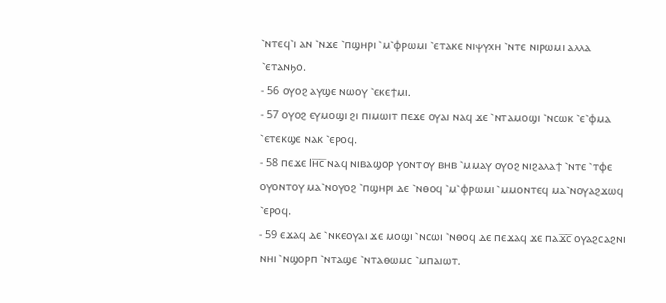⳿ⲛⲧⲉϥ⳿ⲓ ⲁⲛ ⳿ⲛϫⲉ ⳿ⲡϣⲏⲣⲓ ⳿ⲙ⳿ⲫⲣⲱⲙⲓ ⳿ⲉⲧⲁⲕⲉ ⲛⲓⲯⲩⲭⲏ ⳿ⲛⲧⲉ ⲛⲓⲣⲱⲙⲓ ⲁⲗⲗⲁ ⳿ⲉⲧⲁⲛϧⲟ.
- 56 ⲟⲩⲟϩ ⲁⲩϣⲉ ⲛⲱⲟⲩ ⳿ⲉⲕⲉϯⲙⲓ.
- 57 ⲟⲩⲟϩ ⲉⲩⲙⲟϣⲓ ϩⲓ ⲡⲓⲙⲱⲓⲧ ⲡⲉϫⲉ ⲟⲩⲁⲓ ⲛⲁϥ ϫⲉ ⳿ⲛⲧⲁⲙⲟϣⲓ ⳿ⲛⲥⲱⲕ ⳿ⲉ⳿ⲫⲙⲁ ⳿ⲉⲧⲉⲕϣⲉ ⲛⲁⲕ ⳿ⲉⲣⲟϥ.
- 58 ⲡⲉϫⲉ Ⲓⲏ̅ⲥ̅ ⲛⲁϥ ⲛⲓⲃⲁϣⲟⲣ ⲩⲟⲛⲧⲟⲩ ⲃⲏⲃ ⳿ⲙⲙⲁⲩ ⲟⲩⲟϩ ⲛⲓϩⲁⲗⲁϯ ⳿ⲛⲧⲉ ⳿ⲧⲫⲉ ⲟⲩⲟⲛⲧⲟⲩ ⲙⲁ⳿ⲛⲟⲩⲟϩ ⳿ⲡϣⲏⲣⲓ ⲇⲉ ⳿ⲛⲑⲟϥ ⳿ⲙ⳿ⲫⲣⲱⲙⲓ ⳿ⲙⲙⲟⲛⲧⲉϥ ⲙⲁ⳿ⲛⲟⲩⲁϩϫⲱϥ ⳿ⲉⲣⲟϥ.
- 59 ⲉϫⲁϥ ⲇⲉ ⳿ⲛⲕⲉⲟⲩⲁⲓ ϫⲉ ⲙⲟϣⲓ ⳿ⲛⲥⲱⲓ ⳿ⲛⲑⲟϥ ⲇⲉ ⲡⲉϫⲁϥ ϫⲉ ⲡⲁϫ̅ⲥ̅ ⲟⲩⲁϩⲥⲁϩⲛⲓ ⲛⲏⲓ ⳿ⲛϣⲟⲣⲡ ⳿ⲛⲧⲁϣⲉ ⳿ⲛⲧⲁⲑⲱⲙⲥ ⳿ⲙⲡⲁⲓⲱⲧ.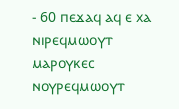- 60 ⲡⲉϫⲁϥ ⲁϥ ⲉ ⲭⲁ ⲛⲓⲣⲉϥⲙⲱⲟⲩⲧ ⲙⲁⲣⲟⲩⲕⲉⲥ ⲛⲟⲩⲣⲉϥⲙⲱⲟⲩⲧ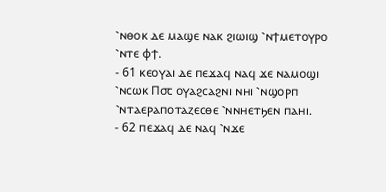⳿ⲛⲑⲟⲕ ⲇⲉ ⲙⲁϣⲉ ⲛⲁⲕ ϩⲓⲱⲓϣ ⳿ⲛϯⲙⲉⲧⲟⲩⲣⲟ ⳿ⲛⲧⲉ ⲫϯ.
- 61 ⲕⲉⲟⲩⲁⲓ ⲇⲉ ⲡⲉϫⲁϥ ⲛⲁϥ ϫⲉ ⲛⲁⲙⲟϣⲓ ⳿ⲛⲥⲱⲕ Ⲡ⳪ ⲟⲩⲁϩⲥⲁϩⲛⲓ ⲛⲏⲓ ⳿ⲛϣⲟⲣⲡ ⳿ⲛⲧⲁⲉⲣⲁⲡⲟⲧⲁⲍⲉⲥⲑⲉ ⳿ⲛⲛⲏⲉⲧϧⲉⲛ ⲡⲁⲏⲓ.
- 62 ⲡⲉϫⲁϥ ⲇⲉ ⲛⲁϥ ⳿ⲛϫⲉ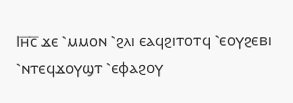Ⲓⲏ̅ⲥ̅ ϫⲉ ⳿ⲙⲙⲟⲛ ⳿ϩⲗⲓ ⲉⲁϥϩⲓⲧⲟⲧϥ ⳿ⲉⲟⲩϩⲉⲃⲓ ⳿ⲛⲧⲉϥϫⲟⲩϣⲧ ⳿ⲉⲫⲁϩⲟⲩ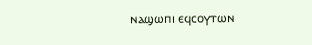ⲛⲁϣⲱⲡⲓ ⲉϥⲥⲟⲩⲧⲱⲛ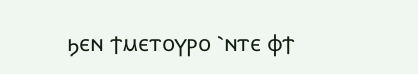ϧⲉⲛ ϯⲙⲉⲧⲟⲩⲣⲟ ⳿ⲛⲧⲉ ⲫϯ